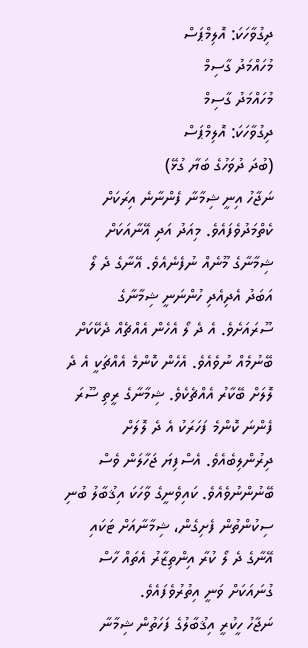ދިގުވާހަކަ: އޮލިމްޕަސް
މުހައްމަދު ގާސިމް
މުހައްމަދު ގާސިމް
ދިގުވާހަކަ: އޮލިމްޕަސް
(ބުދަ ދުވަހުގެ ބަޔާ ގުޅޭ)
ނަޖާހު އިނީ ޝިމާނާ ފެންނާނެ އިރަކަށް ކެތްމަދުވެފައެވެ. މިއަދު އަދި އޭނާއަކަށް ޝިމާނާގެ މޫނެއް ނުފެނެއެވެ. އޭނާގެ ދެ ލޯ އަބަދު އެދިއެދި ހުންނަނީ ޝިމާނާގެ ސޫރައަށެވެ. އެ ދެ ލޯ އެހެން އެއްޗެއް ދެކޭކަށް ބޭނުމެއް ނުވެއެވެ. އެހެން ކޮންމެ އެއްޗަކީ އެ ދެ ލޮލަށް ބޭކާރު އެއްޗެކެވެ. ޝިމާނާގެ ރީތި ސޫރަ ފެންނަ ކޮންމެ ފަހަރަކު އެ ދެ ލޮލަށް ދިރުންލިބެއެވެ. އެސްފިޔަ ޖަހާލަން ވެސް ބޭނުންނުވެއެވެ. ކައިވެނީގެ ވާހަކަ އިޤުބާލު ބުނި ސިކުންތުން ފެށިގެން، ޝިމާނާއަށް ޓަކައި އޭނާގެ ދެ ލޯ ކުރާ އިންތިޒާރު އެތައް ހާސް ގުނައަކަށް ވަނީ އިތުރުވެފައެވެ.
ނަޖާހު ހީކުރީ އިޤުބާލުގެ ފަހަތުން ޝިމާނާ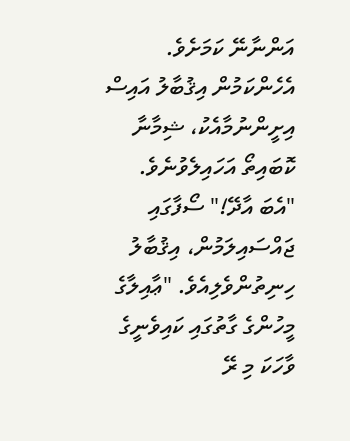އަންނާނޭ ކަމަށެވެ. އެހެންކަމުން އިޤުބާލު އައިސް އިށީންނުމާއެކު، ޝިމާނާ ކޮބައިތޯ އަހައިލެވުނެވެ.
"އެބަ އާދޭ!" ސޯފާގައި ޖައްސައިލަމުން، އިޤުބާލު ހިނިތުންވެލިއެވެ. "ޢާއިލާގެ މީހުންގެ ގާތުގައި ކައިވެނީގެ ވާހަކަ މި ރޭ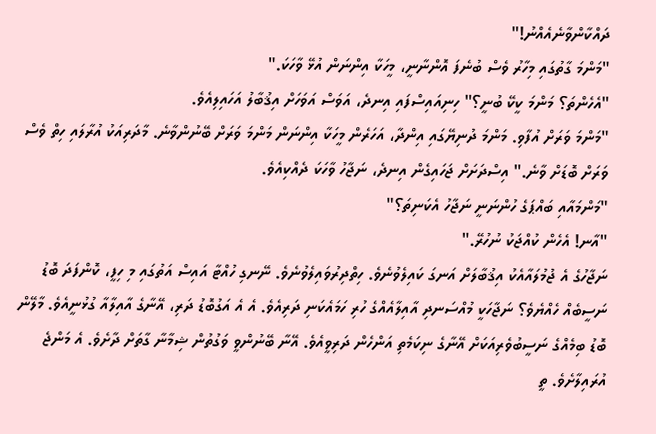ދައްކާންވާނެއެއްނު!"
"މަންމަ ގާތުގައި މިހާރު ވެސް ބުނެފަ އޮންނާނީ، މީހަކާ އިންނަން އުޅޭ ވާހަކަ."
"އެހެންތަ؟ މަންމަ ކީކޭ ބުނީ؟" ހިނިއައިސްފައި އިނދެ، އަވަސް އަވަހަށް އިޤުބާލު އަހައިލިއެވެ.
"މަންމަ ވަރަށް އުފާވި. މަންމަ ދުނިޔޭގައި އިންދާ، އަހަރެން މީހަކާ އިންނަން މަންމަ ވަރަށް ބޭނުންވާނެ. މާދަރިއަކު އުރާލައި ހިތް ވެސް ވަރަށް ބޮޑަށް ވާނެ." އިސްދަށަށް ޖަހައިގެން އިނދެ، ނަޖާހު ވާހަކަ ދެއްކިއެވެ.
"މަންމައާއި ބައްޕަގެ ހުންނަނީ ނަޖާހު އެކަނިތަ؟"
"އާނ! އެހެން ކުއްޖަކު ނުހުރޭ."
ނަޖާހުގެ އެ ޖުމުލައާއެކު އިޤުބާލަށް އަނގަ ކައިލެވުނެވެ. ހިތްދިރުވައިލެވުނެވެ. ނޭނގި ހުއްޓާ އައިސް އަތުގައި މި ހިފީ، ކޮންފަދަ ބޮޑު ނަސީބެއް ހެއްޔެވެ؟ ނަޖާހަކީ މުއްސަނދި އާއިލާއެއްގެ ހުރި ހަމައެކަނި ދަރިއެވެ. އެ އެ އަގުބޮޑު ދަރި، އޭނާގެ އާއިލާއާ ގުޅުނީއެވެ. މާލޭން ބޮޑު ބިމެއްގެ ނަސީބުވެރިއަކަށް އޭނާގެ ނިކަމެތި އަންހެން ދަރިވީއެވެ. އޭނާ ބޭނުންވީ ވަގުތުން ޝިމާނާ ގާތަށް ދާށެވެ. އެ މަންޖެ އުރައިލާށެވެ. ތީ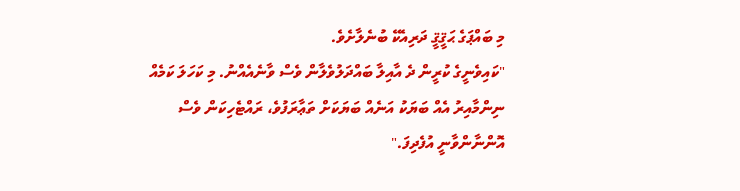މި ބައްޕަގެ ޙަޤީޤީ ދަރިއެކޭ ބުނެލާށެވެ.
"ކައިވެނީގެ ކުރީން ދެ އާއިލާ ބައްދަލުވެލާން ވެސް ވާނެއެއްނު. މި ކަހަލަ ކަމެއް ނިންމާއިރު އެއް ބަޔަކު އަނެއް ބަޔަކަށް ތަޢާރަފުވެ، ރައްޓެހިކަން ވެސް އޮންނާންވާނީ އުފެދިފަ."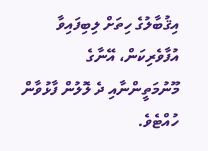އިޤުބާލުގެ ހިތަށް ލިބިފައިވާ އުފާވެރިކަން، އޭނާގެ މޫނުމަތީންނާއި ދެ ލޮލުން ފާޅުވާން ހުއްޓެވެ.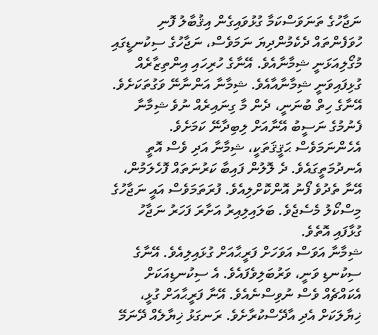ނަޖާހުގެ ތަނަވަސްކަމާ ގުޅުވައިގެން އިޤުބާލު ފޮނި ހުވަފެންތައް ދެކެމުންދިޔަ ނަމަވެސް، ނަޖާހުގެ ސިކުނޑީގައި މުގޯލިއަޅަނީ ޝިމާނާއެވެ. އޭނާގެ ހުރިހައި އިންތިޒާރެއް ގުޅިފައިވަނީ ޝިމާނާއާއެވެ. ޝިމާނާ އަންނާނޭ ވަގުތަކަށެވެ. އޭނާގެ ހިތް ބުނަނީ، ދެން މާ ގިނައިރެއް ނުވެ ޝިމާނާ ފެނުމުގެ ނަސީބު އޭނާއަށް ލިބިދާނޭ ކަމަށެވެ. އެހެންނަމަވެސް ޙަޤީޤަތަކީ، ޝިމާނާ އަދި ވެސް އޮތީ އެނދުމަތީގައެވެ. ދެ ލޮލުން ފައިބާ ކަރުނަތައް ފޮހެލަމުން، އޭނާ ތެދުވެ ފޯނު އޮންކޮށްލިއެވެ. ފުރަތަމަވެސް އައީ ނަޖާހުގެ މިސްކޯލު މެސެޖެވެ. ބަލައިލިއިރު އަށާރަ ފަހަރު ނަޖާހު ގުޅާފައި އޮތެވެ.
ޝިމާނާ އަވަސް އަވަހަށް ފަރީޙާއަށް ގުޅައިލިއެވެ. އޭނާގެ ސިކުނޑި ވަނީ، ވަރުބަލިވެފައެވެ. އެ ސިކުނޑިއަކަށް އެކައްޗެއް ވެސް ނުވިސްނެއެވެ. އޭނާ ފަރީޙާއަށް ގުޅީ، ޚިޔާލަކަށް އެދި އާދޭސްކުރާށެވެ. ރަނގަޅު ޚިޔާލެއް ދޭނަމޭ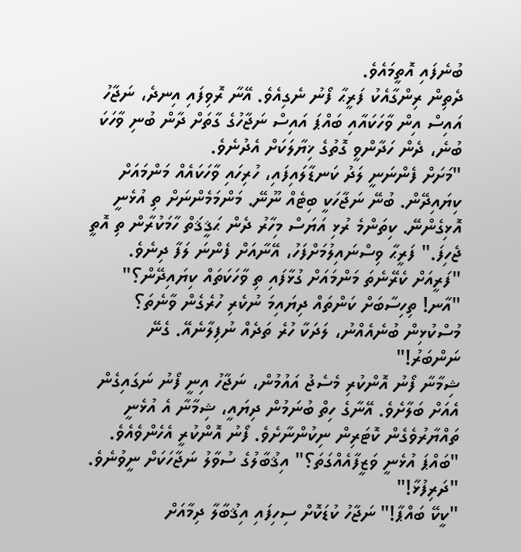ބުނެފައި އޮތީމައެވެ.
ދެތިން ރިންގާއެކު ފަރީޙާ ފޯނު ނެގިއެވެ. އޭނާ ރޮވިފައި އިނދެ، ނަޖާހު އައިސް އިން ވާހަކައާއި ބައްޕަ އައިސް ނަޖާހުގެ ގާތަށް ދާން ބުނި ވާހަކަ ބުނެ، ދެން ހަދާންވީ ގޮތުގެ ޚިޔާލަކަށް އެދުނެވެ.
"މަށަށް ފެންނަނީ ލަދު ކަނޑާލައިފައި، ހުރިހައި ވާހަކައެއް މަންމައަށް ކިޔައިދޭން. ބުނޭ ނަޖާހަކީ ބިޓެއް ނޫނޭ. މަންމަމެންނަށް ތި އުޅެނީ އޮޅިގެންނޭ. ކިތަންމެ ރުޅި އަޔަސް މިހާރު ދެން ޙަޤީޤަތް ހާމަކުރާން ތި އޮތީ ޖެހިފަ." ފަރީޙާ ވިސްނައިލުމަށްފަހު، އޭނާއަށް ފެންނަ ލަފާ ދިނެވެ.
"ފަރީއަށް ކެރޭނެތަ މަންމައަށް ގުޅާފައި ތި ވާހަކަތައް ކިޔައިދޭން؟"
"އާނ! ތިހިސާބަށް ކަންތައް ދިޔައިމަ ނުކެރި ހުރެގެން ވާނެތަ؟ މުސްކުޅިން ބުނެއެއްނު، ލަދަކާ ހުރެ ތަދެއް ނުފިލާނެއޭ. ގެނޭ ނަންބަރު!"
ޝިމާނާ ފޯނު އޮންކުރި މެސެޖު އައުމުން، ނަޖާހު އިނީ ފޯނު ނަގައިގެން އެއަށް ބަލާށެވެ. އޭނާގެ ހިތް ބުނަމުން ދިޔައީ، ޝިމާނާ އެ އުޅެނީ ތައްޔާރުވެގެން ކޮޓަރިން ނިކުންނާށެވެ. ފޯނު އޮންކުރީ އެހެންވެއެވެ.
"ބައްޕަ އުޅެނީ ވަޒީފާއެއްގަތަ؟" އިޤުބާލުގެ ސުވާލު ނަޖާހަކަށް ނީވުނެވެ.
"ދަރިފުޅާ!"
"ކީކޭ ބައްޕާ!" ނަޖާހު ކުޑަކޮށް ސިހިފައި އިޤުބާލާ ދިމާއަށް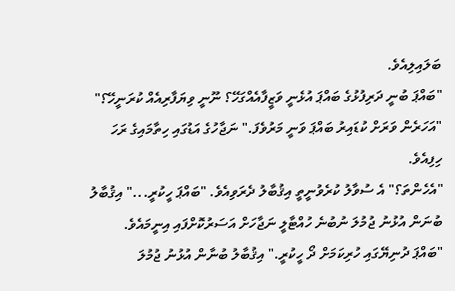ބަލައިލިއެވެ.
"ބައްޕަ ބުނީ ދަރިފުޅުގެ ބައްޕަ އުޅެނީ ވަޒީފާއެއްގަހޭ؟ ނޫނީ ވިޔަފާރިއެއް ކުރަނީހޭ؟"
"އަހަރެން ވަރަށް ކުޑައިރު ބައްޕަ ވަނީ މަރުވެފަ." ނަޖާހުގެ އަޑުގައި ހިތާމައިގެ ރަހަ ހިފިއެވެ.
"އެހެންތަ؟" އެ ސުވާލު ކުރެވުނީތީ އިޤުބާލު ދެރަވިއެވެ. "ބައްޕަ ހީކުރީ..." އިޤުބާލު ބުނަން އުޅުނު ޖުމުލަ ނުބުނެ ހުއްޓާލީ ނަޖާހަށް އަސަރުކޮށްފައި އިނީމައެވެ.
"ބައްޕަ ދުނިޔޭގައި ހުރިކަމަށް ދޯ ހީކުރީ." އިޤުބާލު ބުނާން އުޅުނު ޖުމުލަ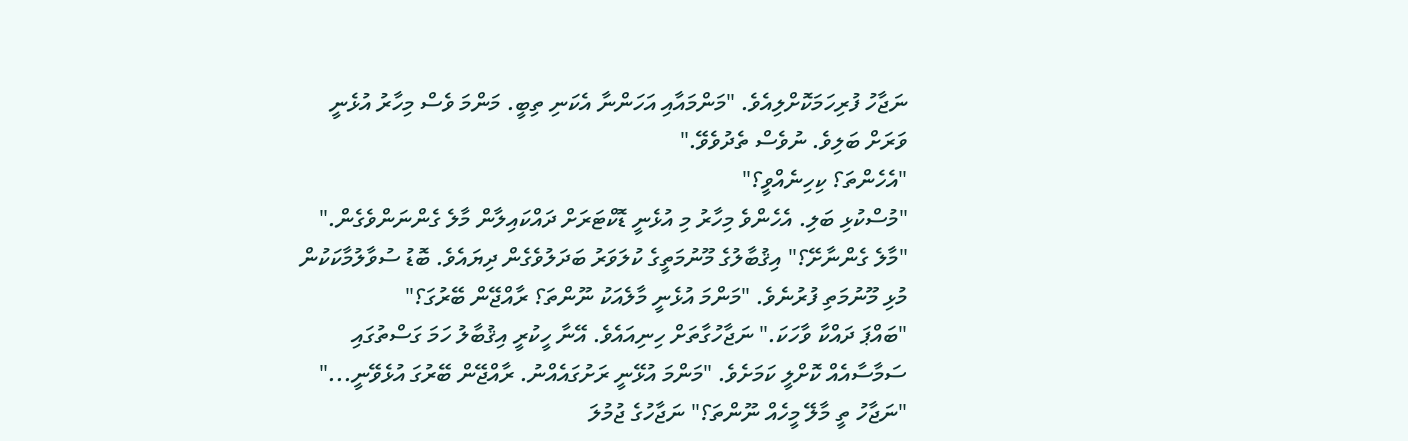ނަޖާހު ފުރިހަމަކޮށްލިއެވެ. "މަންމައާއި އަހަންނާ އެކަނި ތިބީ. މަންމަ ވެސް މިހާރު އުޅެނީ ވަރަށް ބަލިވެ. ނުވެސް ތެދުވެވޭ."
"އެހެންތަ؟ ކިހިނެއްވީ؟"
"މުސްކުޅި ބަލި. އެހެންވެ މިހާރު މި އުޅެނީ ޑޮކްޓަރަށް ދައްކައިލާން މާލެ ގެންނަންވެގެން."
"މާލެ ގެންނާށޭ؟" އިޤުބާލުގެ މޫނުމަތީގެ ކުލަވަރު ބަދަލުވެގެން ދިޔައެވެ. ބޮޑު ސުވާލުމާކަކުން މުޅި މޫނުމަތި ފުރުނެވެ. "މަންމަ އުޅެނީ މާލެއަކު ނޫންތަ؟ ރާއްޖޭން ބޭރުގަ؟"
"ބައްޕަ ދައްކާ ވާހަކަ." ނަޖާހުގާތަށް ހިނިއައެވެ. އޭނާ ހީކުރީ އިޤުބާލު ހަމަ ގަސްތުގައި ސަމާސާއެއް ކޮށްލީ ކަމަށެވެ. "މަންމަ އުޅޭނީ ރަށުގައެއްނު. ރާއްޖޭން ބޭރުގަ އުޅެވޭނީ..."
"ނަޖާހު ތީ މާލޭ މީހެއް ނޫންތަ؟" ނަޖާހުގެ ޖުމުލަ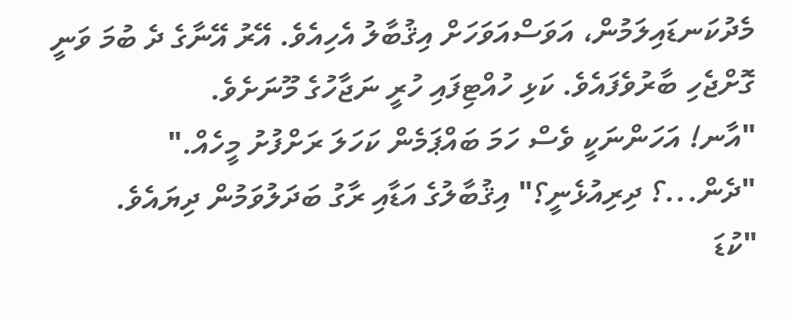މެދުކަނޑައިލަމުން، އަވަސްއަވަހަށް އިޤުބާލު އެހިއެވެ. އޭރު އޭނާގެ ދެ ބުމަ ވަނީ ގޮށްޖެހި ބާރުވެފައެވެ. ކަޅި ހުއްޓިފައި ހުރީ ނަޖާހުގެ މޫނަށެވެ.
"އާނ! އަހަންނަކީ ވެސް ހަމަ ބައްޕަމެން ކަހަލަ ރަށްފުށު މީހެއް."
"ދެން...؟ ދިރިއުޅެނީ؟" އިޤުބާލުގެ އަޑާއި ރާގު ބަދަލުވަމުން ދިޔައެވެ.
"ކުޑަ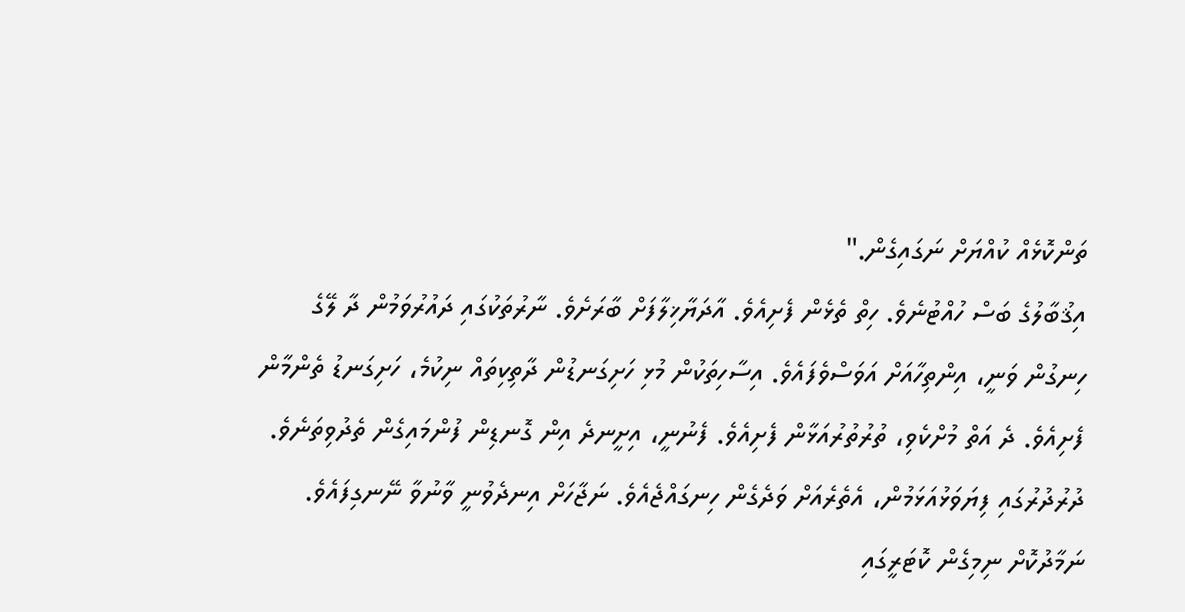ތަންކޮޅެއް ކުއްޔަށް ނަގައިގެން."
އިޤުބާލުގެ ބަސް ހުއްޓުނެވެ. ހިތް ތެޅެން ފެށިއެވެ. އާދަޔާޚިލާފަށް ބާރަށެވެ. ނާރުތަކުގައި ދައުރުވަމުން ދާ ލޭގެ ހިނގުން ވަނީ، އިންތިހާއަށް އަވަސްވެފައެވެ. އިސާހިތަކުން މުޅި ހަށިގަނޑުން ދާތިކިތައް ނިކުމެ، ހަށިގަނޑު ތެންމާން ފެށިއެވެ. ދެ އަތް މުށްކެވި، ތުރުތުރުއަޅާން ފެށިއެވެ. ފެނުނީ، އިށީނދެ އިން ގޮނޑިން ފުންމައިގެން ތެދުވިތަނެވެ. ދުރުދުރުގައި ފިޔަވަޅުއަޅަމުން، އެތެރެއަށް ވަދެގެން ހިނގައްޖެއެވެ. ނަޖާހަށް އިނދެވުނީ ވާނުވާ ނޭނގިފައެވެ.
ނަމާދުކޮށް ނިމިގެން ކޮޓަރީގައި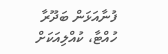ފުނާއަޅަން ބަދޫރާ ހުއްޓާ، ކުއްލިއަކަށް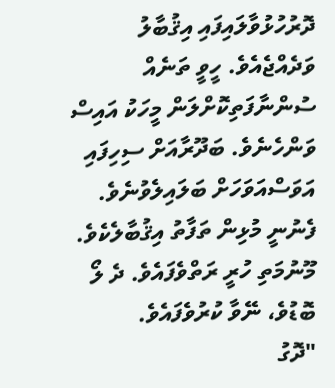ދޮރުހުޅުވާލައިފައި އިޤުބާލު ވަދެއްޖެއެވެ. ހީވީ ތަނެއް ސުންނާފަތިކޮށްލަން މީހަކު އައިސް ވަންހެނެވެ. ބަދޫރާއަށް ސިހިފައި އަވަސްއަވަހަށް ބަލައިލެވުނެވެ. ފެނުނީ މުޅިން ތަފާތު އިޤުބާލެކެވެ. މޫނުމަތި ހުރީ ރަތްވެފައެވެ. ދެ ލޯ ބޮޑުވެ، ނޭވާ ކުރުވެފައެވެ.
"ދޮގު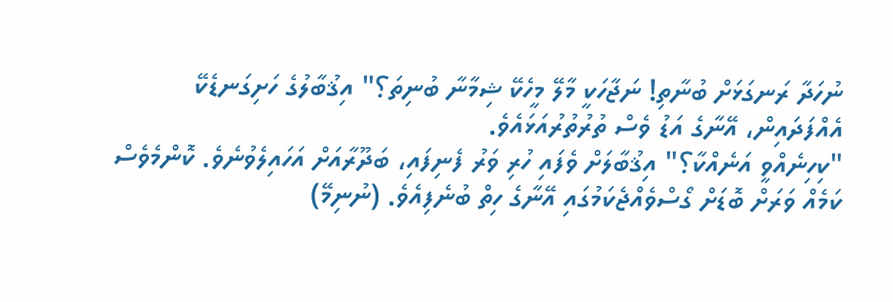ނުހަދާ ރަނގަޅަށް ބުނާތި! ނަޖާހަކީ މާލޭ މީހެކޭ ޝިމާނާ ބުނިތަ؟" އިޤުބާލުގެ ހަށިގަނޑެކޭ އެއްފަދައިން، އޭނާގެ އަޑު ވެސް ތުރުތުރުއަޅައެވެ.
"ކިހިނެއްވީ އަނެއްކާ؟" އިޤުބާލަށް ވެފައި ހުރި ވަރު ފެނިފައި، ބަދޫރާއަށް އަހައިލެވުނެވެ. ކޮންމެވެސް ކަމެއް ވަރަށް ބޮޑަށް ގޯސްވެއްޖެކަމުގައި އޭނާގެ ހިތް ބުނެފިއެވެ. (ނުނިމޭ)